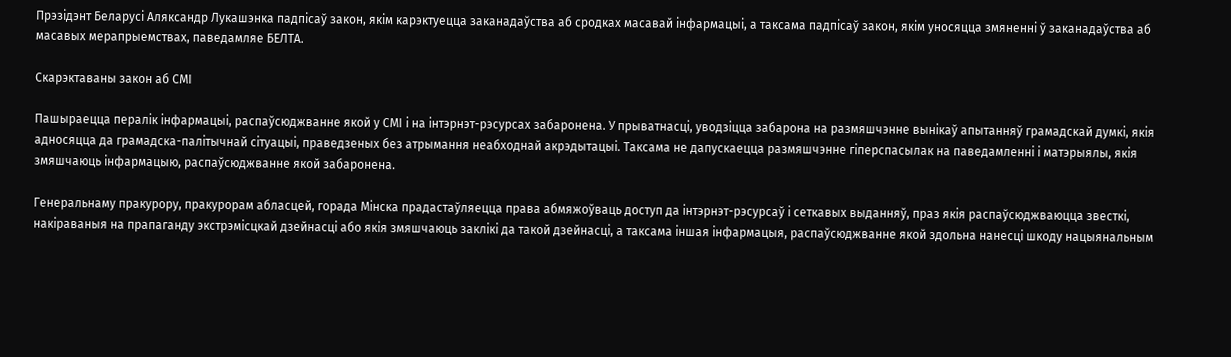Прэзідэнт Беларусі Аляксандр Лукашэнка падпісаў закон, якім карэктуецца заканадаўства аб сродках масавай інфармацыі, а таксама падпісаў закон, якім уносяцца змяненні ў заканадаўства аб масавых мерапрыемствах, паведамляе БЕЛТА.

Скарэктаваны закон аб СМІ

Пашыраецца пералік інфармацыі, распаўсюджванне якой у СМІ і на інтэрнэт-рэсурсах забаронена. У прыватнасці, уводзіцца забарона на размяшчэнне вынікаў апытанняў грамадскай думкі, якія адносяцца да грамадска-палітычнай сітуацыі, праведзеных без атрымання неабходнай акрэдытацыі. Таксама не дапускаецца размяшчэнне гіперспасылак на паведамленні і матэрыялы, якія змяшчаюць інфармацыю, распаўсюджванне якой забаронена.

Генеральнаму пракурору, пракурорам абласцей, горада Мінска прадастаўляецца права абмяжоўваць доступ да інтэрнэт-рэсурсаў і сеткавых выданняў, праз якія распаўсюджваюцца звесткі, накіраваныя на прапаганду экстрэмісцкай дзейнасці або якія змяшчаюць заклікі да такой дзейнасці, а таксама іншая інфармацыя, распаўсюджванне якой здольна нанесці шкоду нацыянальным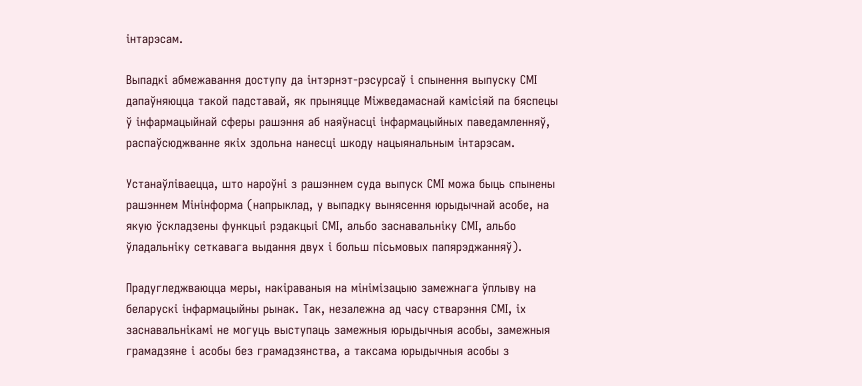інтарэсам.

Выпадкі абмежавання доступу да інтэрнэт-рэсурсаў і спынення выпуску СМІ дапаўняюцца такой падставай, як прыняцце Міжведамаснай камісіяй па бяспецы ў інфармацыйнай сферы рашэння аб наяўнасці інфармацыйных паведамленняў, распаўсюджванне якіх здольна нанесці шкоду нацыянальным інтарэсам.

Устанаўліваецца, што нароўні з рашэннем суда выпуск СМІ можа быць спынены рашэннем Мінінформа (напрыклад, у выпадку вынясення юрыдычнай асобе, на якую ўскладзены функцыі рэдакцыі СМІ, альбо заснавальніку СМІ, альбо ўладальніку сеткавага выдання двух і больш пісьмовых папярэджанняў).

Прадугледжваюцца меры, накіраваныя на мінімізацыю замежнага ўплыву на беларускі інфармацыйны рынак. Так, незалежна ад часу стварэння СМІ, іх заснавальнікамі не могуць выступаць замежныя юрыдычныя асобы, замежныя грамадзяне і асобы без грамадзянства, а таксама юрыдычныя асобы з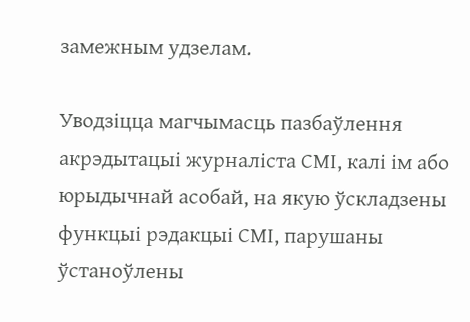замежным удзелам.

Уводзіцца магчымасць пазбаўлення акрэдытацыі журналіста СМІ, калі ім або юрыдычнай асобай, на якую ўскладзены функцыі рэдакцыі СМІ, парушаны ўстаноўлены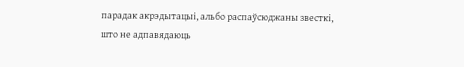парадак акрэдытацыі, альбо распаўсюджаны звесткі, што не адпавядаюць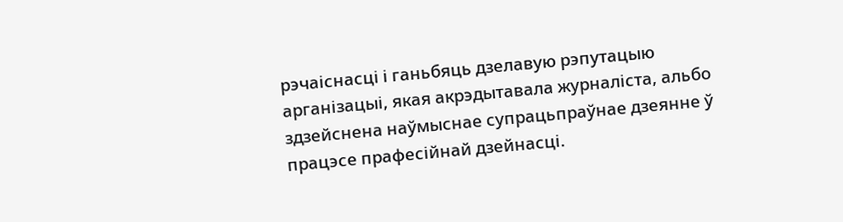рэчаіснасці і ганьбяць дзелавую рэпутацыю арганізацыі, якая акрэдытавала журналіста, альбо здзейснена наўмыснае супрацьпраўнае дзеянне ў працэсе прафесійнай дзейнасці.